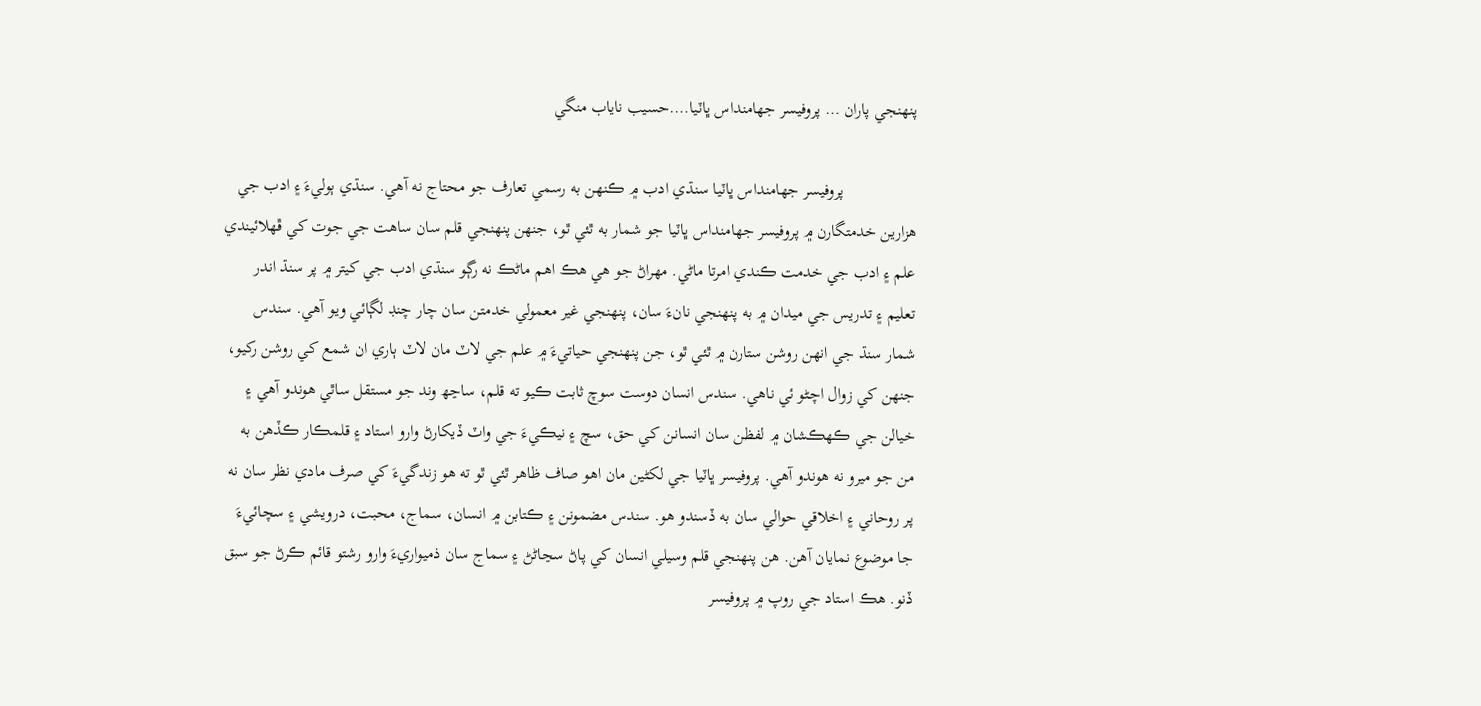پنھنجي پاران … پروفيسر جهامنداس ڀاٽيا….حسيب ناياب منگي

                 پروفيسر جهامنداس ڀاٽيا سنڌي ادب ۾ ڪنھن به رسمي تعارف جو محتاج نه آهي. سنڌي ٻوليءَ ۽ ادب جي هزارين خدمتگارن ۾ پروفيسر جهامنداس ڀاٽيا جو شمار به ٿئي ٿو، جنهن پنهنجي قلم سان ساھت جي جوت کي ڦھلائيندي علم ۽ ادب جي خدمت ڪندي امرتا ماڻي. مھراڻ جو هي هڪ اهم ماڻڪ نه رڳو سنڌي ادب جي کيتر ۾ پر سنڌ اندر تعليم ۽ تدريس جي ميدان ۾ به پنھنجي نانءَ سان، پنھنجي غير معمولي خدمتن سان چار چنڊ لڳائي ويو آهي. سندس شمار سنڌ جي انھن روشن ستارن ۾ ٿئي ٿو، جن پنھنجي حياتيءَ ۾ علم جي لاٽ مان لاٽ ٻاري ان شمع کي روشن رکيو، جنھن کي زوال اچڻو ئي ناهي. سندس انسان دوست سوچ ثابت ڪيو ته قلم، ساڃھ وند جو مستقل ساٿي هوندو آهي ۽ خيالن جي ڪھڪشان ۾ لفظن سان انسانن کي حق، سچ ۽ نيڪيءَ جي واٽ ڏيکارڻ وارو استاد ۽ قلمڪار ڪڏهن به من جو ميرو نه هوندو آهي. پروفيسر ڀاٽيا جي لکڻين مان اهو صاف ظاهر ٿئي ٿو ته هو زندگيءَ کي صرف مادي نظر سان نه پر روحاني ۽ اخلاقي حوالي سان به ڏسندو هو. سندس مضمونن ۽ ڪتابن ۾ انسان، سماج، محبت، درويشي ۽ سچائيءَ جا موضوع نمايان آهن. هن پنھنجي قلم وسيلي انسان کي پاڻ سڃاڻڻ ۽ سماج سان ذميواريءَ وارو رشتو قائم ڪرڻ جو سبق ڏنو. هڪ استاد جي روپ ۾ پروفيسر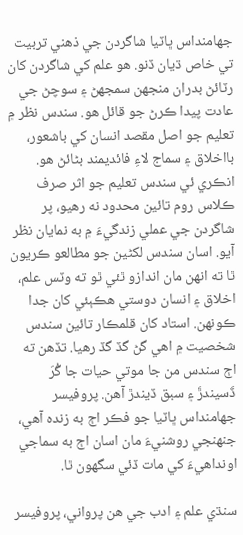جهامنداس ڀاٽيا شاگردن جي ذهني تربيت تي خاص ڌيان ڏنو. هو علم کي شاگردن کان رٽائڻ بدران منجهن سمجهڻ ۽ سوچڻ جي عادت پيدا ڪرڻ جو قائل هو. سندس نظر ۾ تعليم جو اصل مقصد انسان کي باشعور، بااخلاق ۽ سماج لاءِ فائديمند بڻائڻ هو. انڪري ئي سندس تعليم جو اثر صرف ڪلاس روم تائين محدود نه رهيو، پر شاگردن جي عملي زندگيءَ ۾ به نمايان نظر آيو. اسان سندس لکڻين جو مطالعو ڪريون ٿا ته انھن مان اندازو ٿئي ٿو ته وٽس علم، اخلاق ۽ انسان دوستي هڪٻئي کان جدا ڪونھن. استاد کان قلمڪار تائين سندس شخصيت ۾ اهي گڻ گڏ گڏ رهيا. تڏهن ته اڄ سندس من جا موتي حيات جا گُرَ ڏَسيندڙَ ۽ سبق ڏيندڙ آهن. پروفيسر جهامنداس ڀاٽيا جو فڪر اڄ به زنده آهي، جنھنجي روشنيءَ مان اسان اڄ به سماجي اونداهيءَ کي مات ڏئي سگهون ٿا.

سنڌي علم ۽ ادب جي هن پرواني، پروفيسر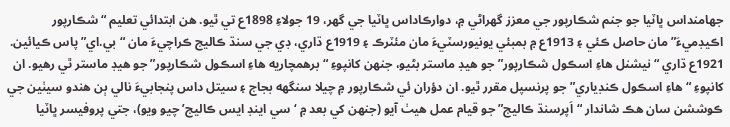جهامنداس ڀاٽيا جو جنم شڪارپور جي معزز گهراڻي ۾، دوارڪاداس ڀاٽيا جي گهر، 19 جولاءِ 1898ع تي ٿيو. هن ابتدائي تعليم “شڪارپور اڪيڊميءَ” مان حاصل ڪئي ۽ 1913ع ۾ بمبئي يونيورسٽيءَ مان مئٽرڪ ۽ 1919ع ڌاري، ڊي جي سنڌ ڪاليج ڪراچيءَ مان “بي.اي” پاس ڪيائين. 1921ع ڌاري “نيشنل هاءِ اسڪول شڪارپور” جو هيڊ ماستر بڻيو، جنھن کانپوءِ “برهمچاريه هاءِ اسڪول شڪارپور” جو هيڊ ماستر ٿي رهيو. ان کانپوءِ “هاءِ اسڪول ڪنڊياري” جو پرنسپل مقرر ٿيو. ان دؤران ئي شڪارپور ۾ چيلا سنگهه بجاج ۽ سيتل داس پنجابيءَ نالي ٻن هندو سيٺين جي ڪوششن سان هڪ شاندار “اَپرسنڌ ڪاليج” جو قيام عمل هيٺ آيو (جنھن کي بعد ۾ ‘سي اينڊ ايس ڪاليج’ چيو ويو)، جتي پروفيسر ڀاٽيا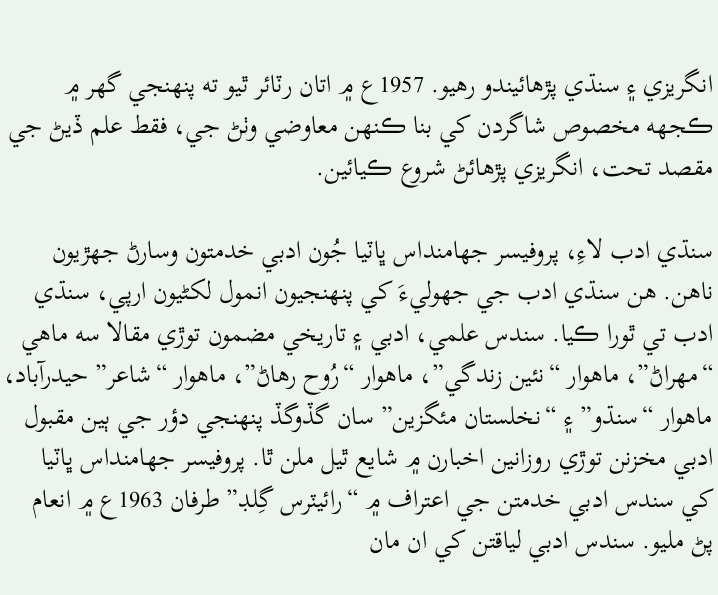انگريزي ۽ سنڌي پڙهائيندو رهيو. 1957ع ۾ اتان رٽائر ٿيو ته پنھنجي گهر ۾ ڪجهه مخصوص شاگردن کي بنا ڪنھن معاوضي وٺڻ جي، فقط علم ڏيڻ جي مقصد تحت، انگريزي پڙهائڻ شروع ڪيائين.

سنڌي ادب لاءِ، پروفيسر جهامنداس ڀاٽيا جُون ادبي خدمتون وسارڻ جھڙيون ناهن. هن سنڌي ادب جي جهوليءَ کي پنھنجيون انمول لکڻيون ارپي، سنڌي ادب تي ٿورا ڪيا. سندس علمي، ادبي ۽ تاريخي مضمون توڙي مقالا سه ماهي “مهراڻ”، ماهوار “نئين زندگي”، ماهوار “رُوح رهاڻ”، ماهوار “شاعر” حيدرآباد، ماهوار “سنڌو” ۽ “نخلستان مئگزين” سان گڏوگڏ پنھنجي دؤر جي ٻين مقبول ادبي مخزنن توڙي روزانين اخبارن ۾ شايع ٿيل ملن ٿا. پروفيسر جهامنداس ڀاٽيا کي سندس ادبي خدمتن جي اعتراف ۾ “رائيٽرس گِلڊ” طرفان 1963ع ۾ انعام پڻ مليو. سندس ادبي لياقتن کي ان مان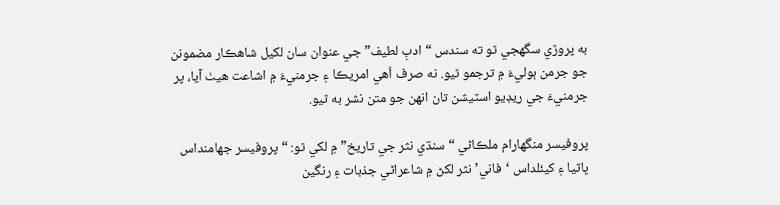به پروڙي سگهجي ٿو ته سندس “ادبِ لطيف” جي عنوان سان لکيل شاهڪار مضمونن جو جرمن ٻوليءَ ۾ ترجمو ٿيو. نه صرف اُهي امريڪا ۽ جرمنيءَ ۾ اشاعت هيٺ آيا، پر جرمنيءَ جي ريڊيو اسٽيشن تان انھن جو متن نشر به ٿيو.

پروفيسر منگهارام ملڪاڻي “سنڌي نثر جي تاريخ” ۾ لکي ٿو: “پروفيسر جهامنداس ڀاٽيا ۽ کيئلداس ‘فاني’ نثر لکڻ ۾ شاعراڻي جذبات ۽ رنگين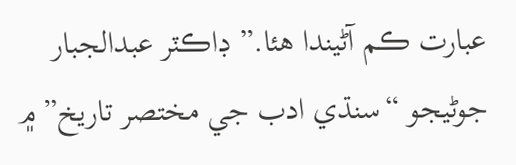عبارت ڪم آڻيندا هئا.” ڊاڪٽر عبدالجبار جوڻيجو “سنڌي ادب جي مختصر تاريخ” ۾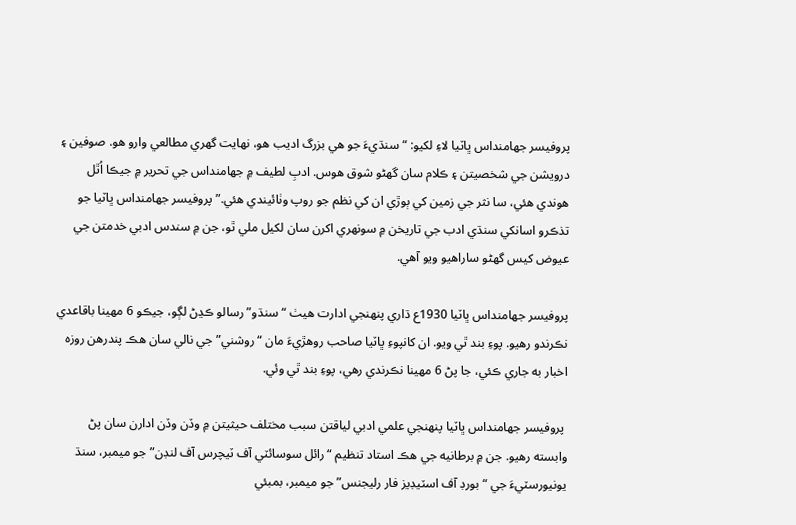پروفيسر جهامنداس ڀاٽيا لاءِ لکيو: “سنڌيءَ جو هي بزرگ اديب هو، نھايت گھري مطالعي وارو هو. صوفين ۽ درويشن جي شخصيتن ۽ ڪلام سان گهڻو شوق هوس. ادبِ لطيف ۾ جهامنداس جي تحرير ۾ جيڪا اُٿل هوندي هئي، سا نثر جي زمين کي ٻوڙي ان کي نظم جو روپ وٺائيندي هئي.” پروفيسر جهامنداس ڀاٽيا جو تذڪرو اسانکي سنڌي ادب جي تاريخن ۾ سونھري اکرن سان لکيل ملي ٿو، جن ۾ سندس ادبي خدمتن جي عيوض کيس گهڻو ساراهيو ويو آهي.

پروفيسر جهامنداس ڀاٽيا 1930ع ڌاري پنھنجي ادارت هيٺ “سنڌو” رسالو ڪڍڻ لڳو، جيڪو 6 مھينا باقاعدي نڪرندو رهيو. پوءِ بند ٿي ويو. ان کانپوءِ ڀاٽيا صاحب روهڙيءَ مان “روشني” جي نالي سان هڪ پندرهن روزه اخبار به جاري ڪئي، جا پڻ 6 مھينا نڪرندي رهي، پوءِ بند ٿي وئي.

 پروفيسر جهامنداس ڀاٽيا پنھنجي علمي ادبي لياقتن سبب مختلف حيثيتن ۾ وڏن وڏن ادارن سان پڻ وابسته رهيو. جن ۾ برطانيه جي هڪ استاد تنظيم “رائل سوسائٽي آف ٽيچرس آف لنڊن” جو ميمبر، سنڌ يونيورسٽيءَ جي “بورڊ آف اسٽيڊيز فار رليجنس” جو ميمبر، بمبئي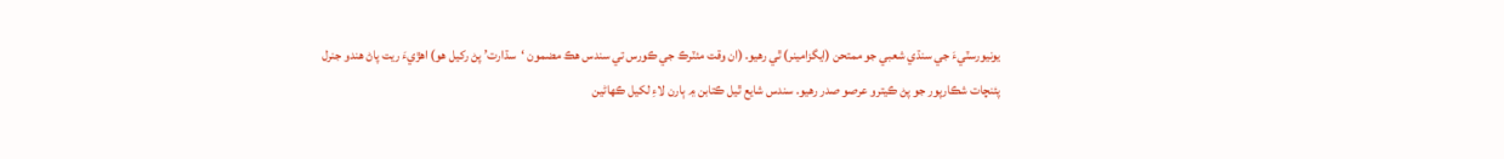يونيورسٽيءَ جي سنڌي شعبي جو ممتحن (ايگزامينر) ٿي رهيو. (ان وقت مئٽرڪ جي ڪورس تي سندس هڪ مضمون ‘سڌارت’ پڻ رکيل هو) اهڙيءَ ريت پاڻ هندو جنرل پئنچات شڪارپور جو پڻ ڪيترو عرصو صدر رهيو. سندس شايع ٿيل ڪتابن ۾ ٻارن لاءِ لکيل ڪھاڻين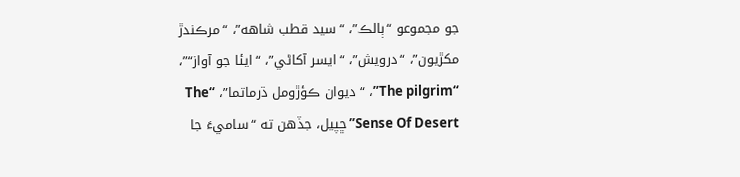جو مجموعو “ٻالڪ”، “سيد قطب شاهه”، “مرڪندڙ مکڙيون”، “درويش”، “ايسر آکاڻي”، “ايئا جو آواز“”، “The pilgrim”، “ديوان ڪؤڙومل ڌرماتما”، “The Sense Of Desert”ڇپيل، جڏهن ته “ساميءَ جا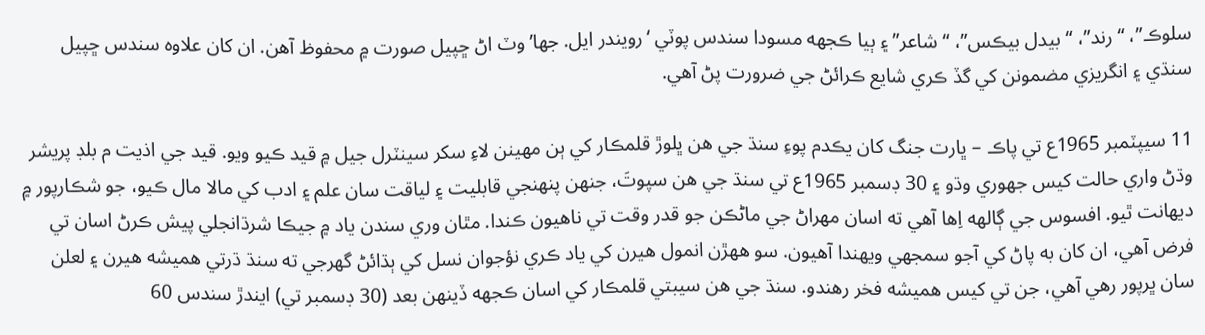سلوڪ”، “رند”، “بيدل بيڪس”، “شاعر” ۽ ٻيا ڪجهه مسودا سندس پوٽي ‘رويندر ايل. جها’ وٽ اڻ ڇپيل صورت ۾ محفوظ آهن. ان کان علاوه سندس ڇپيل سنڌي ۽ انگريزي مضمونن کي گڏ ڪري شايع ڪرائڻ جي ضرورت پڻ آهي.

11 سيپٽمبر 1965ع تي پاڪ – ڀارت جنگ کان يڪدم پوءِ سنڌ جي ھن ڀلوڙ قلمڪار کي ٻن مھينن لاءِ سکر سينٽرل جيل ۾ قيد ڪيو ويو. قيد جي اذيت م بلڊ پريشر وڌڻ واري حالت کيس جهوري وڌو ۽ 30 ڊسمبر 1965ع تي سنڌ جي هن سپوتَ، جنھن پنهنجي قابليت ۽ لياقت سان علم ۽ ادب کي مالا مال ڪيو، جو شڪارپور ۾ ديھانت ٿيو. افسوس جي ڳالھه اِها آهي ته اسان مھراڻ جي ماڻڪن جو قدر وقت تي ناهيون ڪندا. مٿان وري سندن ياد ۾ جيڪا شرڌانجلي پيش ڪرڻ اسان تي فرض آهي، ان کان به پاڻ کي آجو سمجهي ويھندا آهيون. سو هھڙن انمول هيرن کي ياد ڪري نؤجوان نسل کي ٻڌائڻ گهرجي ته سنڌ ڌرتي هميشه هيرن ۽ لعلن سان ڀرپور رهي آهي، جن تي کيس هميشه فخر رهندو. سنڌ جي هن سيبتي قلمڪار کي اسان ڪجهه ڏينھن بعد (30 ڊسمبر تي) ايندڙ سندس 60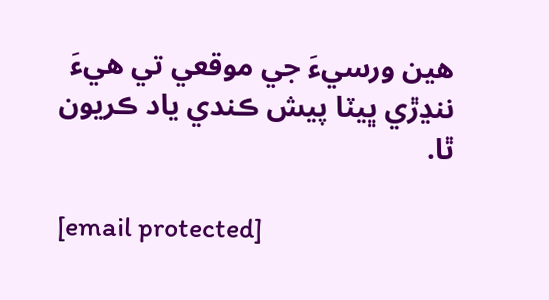هين ورسيءَ جي موقعي تي هيءَ ننڍڙي ڀيٽا پيش ڪندي ياد ڪريون ٿا.

[email protected]